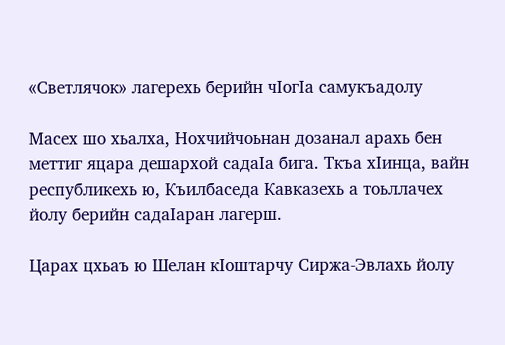«Светлячок» лагерехь берийн чIогIа самукъадолу

Масех шо хьалха, Нохчийчоьнан дозанал арахь бен меттиг яцара дешархой садаIа бига. Ткъа хIинца, вайн республикехь ю, Къилбаседа Кавказехь а тоьллачех йолу берийн садаIаран лагерш.

Царах цхьаъ ю Шелан кIоштарчу Сиржа-Эвлахь йолу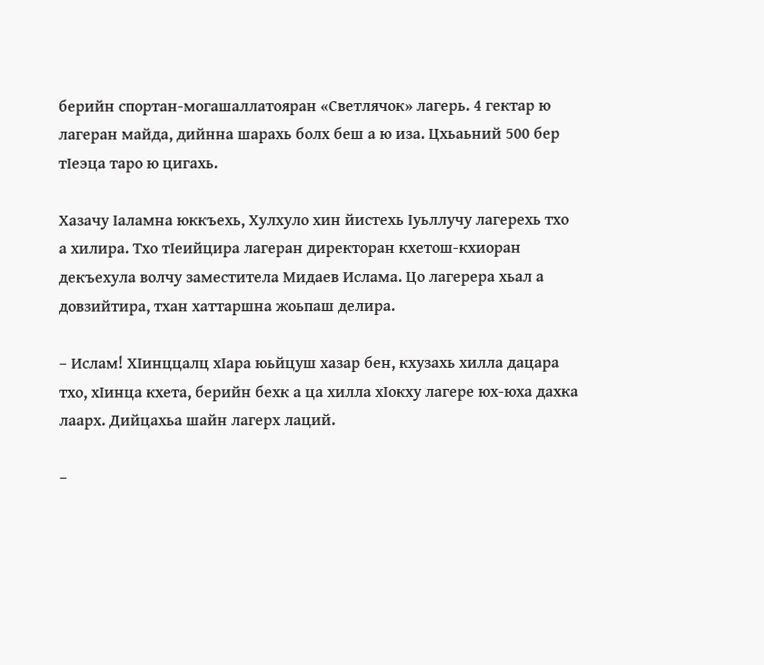берийн спортан-могашаллатояран «Светлячок» лагерь. 4 гектар ю лагеран майда, дийнна шарахь болх беш а ю иза. Цхьаьний 500 бер тIеэца таро ю цигахь.

Хазачу Iаламна юккъехь, Хулхуло хин йистехь Iуьллучу лагерехь тхо а хилира. Тхо тIеийцира лагеран директоран кхетош-кхиоран декъехула волчу заместитела Мидаев Ислама. Цо лагерера хьал а довзийтира, тхан хаттаршна жоьпаш делира.

– Ислам! ХIинццалц хIара юьйцуш хазар бен, кхузахь хилла дацара тхо, хIинца кхета, берийн бехк а ца хилла хIокху лагере юх-юха дахка лаарх. Дийцахьа шайн лагерх лаций.

–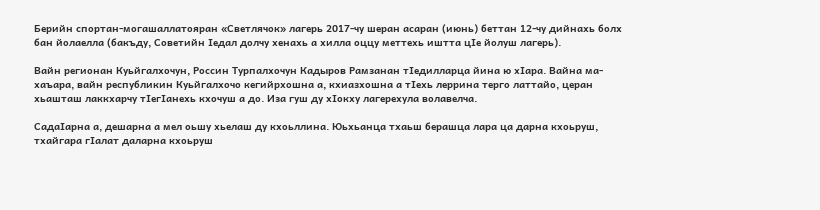Берийн спортан-могашаллатояран «Светлячок» лагерь 2017-чу шеран асаран (июнь) беттан 12-чу дийнахь болх бан йолаелла (бакъду, Советийн Iедал долчу хенахь а хилла оццу меттехь иштта цIе йолуш лагерь).

Вайн регионан Куьйгалхочун, Россин Турпалхочун Кадыров Рамзанан тIедилларца йина ю хIара. Вайна ма-хаъара, вайн республикин Куьйгалхочо кегийрхошна а, кхиазхошна а тIехь леррина терго латтайо, церан хьашташ лаккхарчу тIегIанехь кхочуш а до. Иза гуш ду хIокху лагерехула волавелча.

СадаIарна а, дешарна а мел оьшу хьелаш ду кхоьллина. Юьхьанца тхаьш берашца лара ца дарна кхоьруш, тхайгара гIалат даларна кхоьруш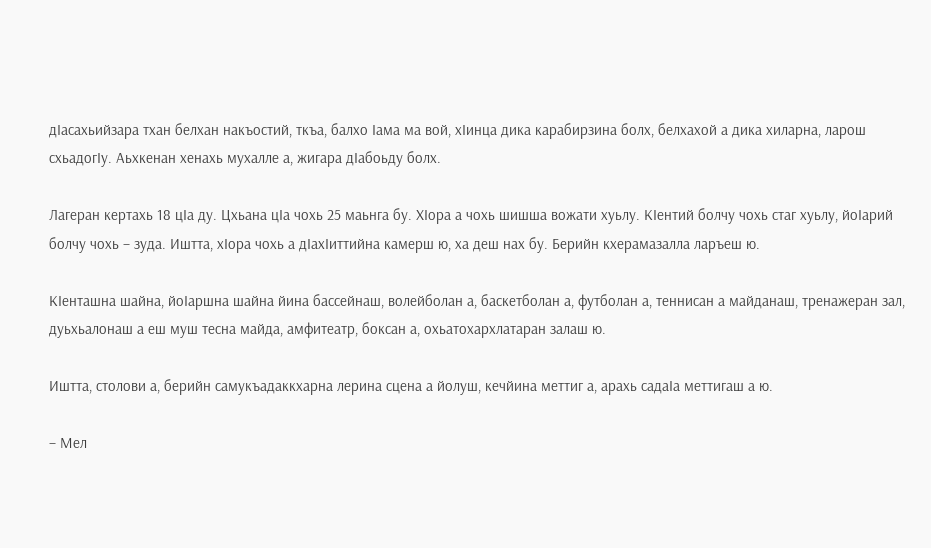дIасахьийзара тхан белхан накъостий, ткъа, балхо Iама ма вой, хIинца дика карабирзина болх, белхахой а дика хиларна, ларош схьадогIу. Аьхкенан хенахь мухалле а, жигара дIабоьду болх.

Лагеран кертахь 18 цIа ду. Цхьана цIа чохь 25 маьнга бу. ХIора а чохь шишша вожати хуьлу. КIентий болчу чохь стаг хуьлу, йоIарий болчу чохь – зуда. Иштта, хIора чохь а дIахIиттийна камерш ю, ха деш нах бу. Берийн кхерамазалла ларъеш ю.

КIенташна шайна, йоIаршна шайна йина бассейнаш, волейболан а, баскетболан а, футболан а, теннисан а майданаш, тренажеран зал, дуьхьалонаш а еш муш тесна майда, амфитеатр, боксан а, охьатохархлатаран залаш ю.

Иштта, столови а, берийн самукъадаккхарна лерина сцена а йолуш, кечйина меттиг а, арахь садаIа меттигаш а ю.

– Мел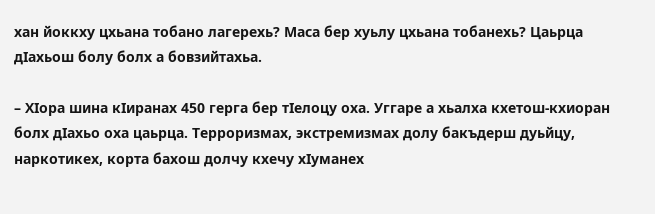хан йоккху цхьана тобано лагерехь? Маса бер хуьлу цхьана тобанехь? Цаьрца дIахьош болу болх а бовзийтахьа.

– ХIора шина кIиранах 450 герга бер тIелоцу оха. Уггаре а хьалха кхетош-кхиоран болх дIахьо оха цаьрца. Терроризмах, экстремизмах долу бакъдерш дуьйцу, наркотикех, корта бахош долчу кхечу хIуманех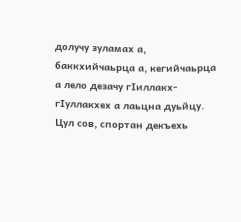долучу зуламах а, баккхийчаьрца а, кегийчаьрца а лело дезачу гIиллакх-гIуллакхех а лаьцна дуьйцу. Цул сов, спортан декъехь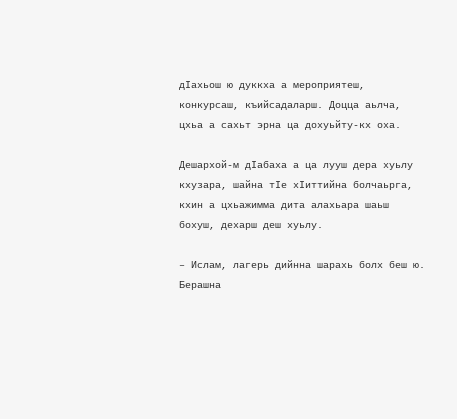дIахьош ю дуккха а мероприятеш, конкурсаш, къийсадаларш. Доцца аьлча, цхьа а сахьт эрна ца дохуьйту-кх оха.

Дешархой-м дIабаха а ца лууш дера хуьлу кхузара, шайна тIе хIиттийна болчаьрга, кхин а цхьажимма дита алахьара шаьш бохуш, дехарш деш хуьлу.

– Ислам, лагерь дийнна шарахь болх беш ю. Берашна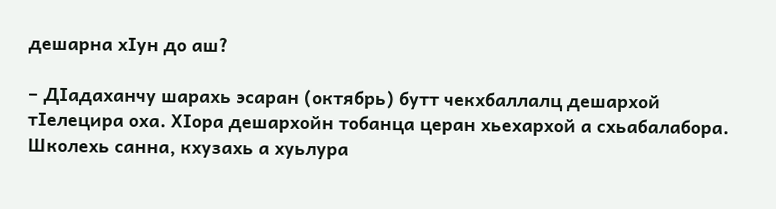дешарна хIун до аш?

– ДIадаханчу шарахь эсаран (октябрь) бутт чекхбаллалц дешархой тIелецира оха. ХIора дешархойн тобанца церан хьехархой а схьабалабора. Школехь санна, кхузахь а хуьлура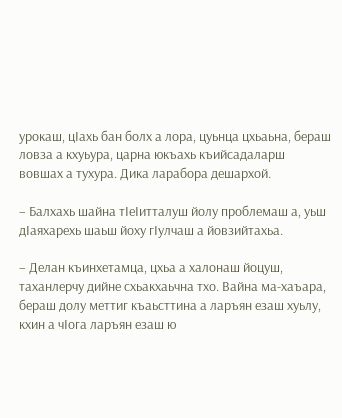урокаш, цIахь бан болх а лора, цуьнца цхьаьна, бераш ловза а кхуьура, царна юкъахь къийсадаларш вовшах а тухура. Дика ларабора дешархой.

– Балхахь шайна тIеIитталуш йолу проблемаш а, уьш дIаяхарехь шаьш йоху гIулчаш а йовзийтахьа.

– Делан къинхетамца, цхьа а халонаш йоцуш, таханлерчу дийне схьакхаьчна тхо. Вайна ма-хаъара, бераш долу меттиг къаьсттина а ларъян езаш хуьлу, кхин а чIога ларъян езаш ю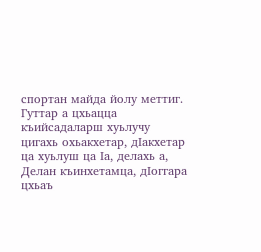спортан майда йолу меттиг. Гуттар а цхьацца къийсадаларш хуьлучу цигахь охьакхетар, дIакхетар ца хуьлуш ца Iа, делахь а, Делан къинхетамца, дIоггара цхьаъ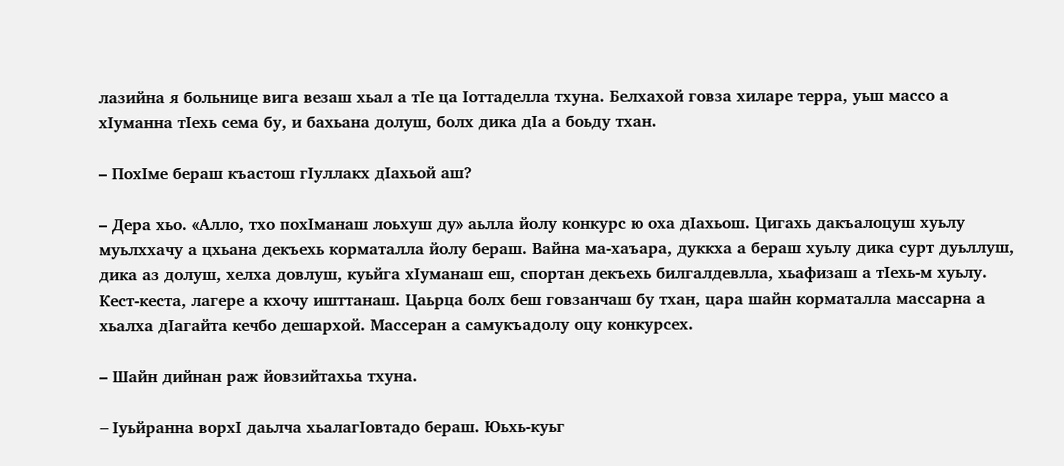лазийна я больнице вига везаш хьал а тIе ца Iоттаделла тхуна. Белхахой говза хиларе терра, уьш массо а хIуманна тIехь сема бу, и бахьана долуш, болх дика дIа а боьду тхан.

– ПохIме бераш къастош гIуллакх дIахьой аш?

– Дера хьо. «Алло, тхо похIманаш лоьхуш ду» аьлла йолу конкурс ю оха дIахьош. Цигахь дакъалоцуш хуьлу муьлххачу а цхьана декъехь корматалла йолу бераш. Вайна ма-хаъара, дуккха а бераш хуьлу дика сурт дуьллуш, дика аз долуш, хелха довлуш, куьйга хIуманаш еш, спортан декъехь билгалдевлла, хьафизаш а тIехь-м хуьлу. Кест-кеста, лагере а кхочу ишттанаш. Цаьрца болх беш говзанчаш бу тхан, цара шайн корматалла массарна а хьалха дIагайта кечбо дешархой. Массеран а самукъадолу оцу конкурсех.

– Шайн дийнан раж йовзийтахьа тхуна.

– Iуьйранна ворхI даьлча хьалагIовтадо бераш. Юьхь-куьг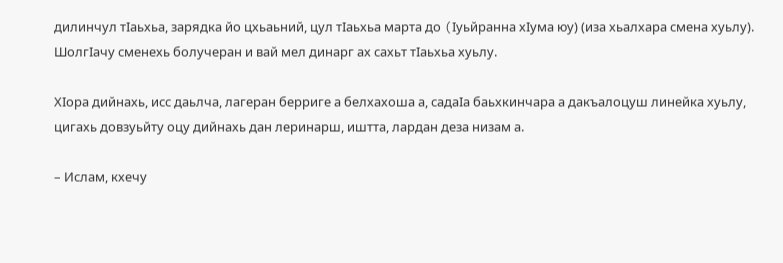дилинчул тIаьхьа, зарядка йо цхьаьний, цул тIаьхьа марта до (Iуьйранна хIума юу) (иза хьалхара смена хуьлу). ШолгIачу сменехь болучеран и вай мел динарг ах сахьт тIаьхьа хуьлу.

ХIора дийнахь, исс даьлча, лагеран берриге а белхахоша а, садаIа баьхкинчара а дакъалоцуш линейка хуьлу, цигахь довзуьйту оцу дийнахь дан леринарш, иштта, лардан деза низам а.

– Ислам, кхечу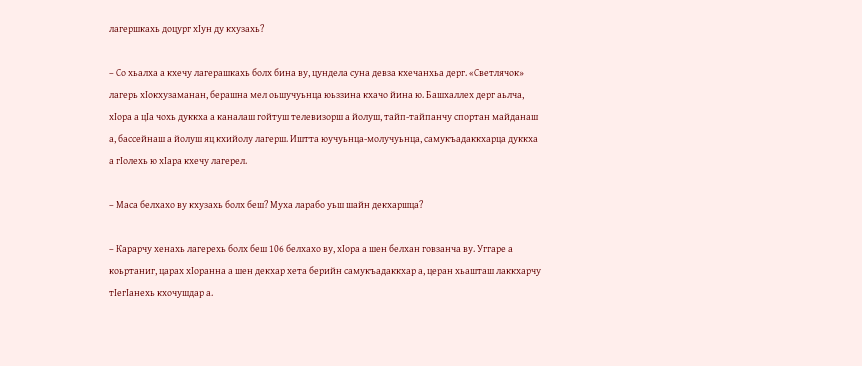лагершкахь доцург хIун ду кхузахь?

– Со хьалха а кхечу лагерашкахь болх бина ву, цундела суна девза кхечанхьа дерг. «Светлячок» лагерь хIокхузаманан, берашна мел оьшучуьнца юьззина кхачо йина ю. Башхаллех дерг аьлча, хIора а цIа чохь дуккха а каналаш гойтуш телевизорш а йолуш, тайп-тайпанчу спортан майданаш а, бассейнаш а йолуш яц кхийолу лагерш. Иштта юучуьнца-молучуьнца, самукъадаккхарца дуккха а гIолехь ю хIара кхечу лагерел.

– Маса белхахо ву кхузахь болх беш? Муха ларабо уьш шайн декхаршца?

– Карарчу хенахь лагерехь болх беш 106 белхахо ву, хIора а шен белхан говзанча ву. Уггаре а коьртаниг, царах хIоранна а шен декхар хета берийн самукъадаккхар а, церан хьашташ лаккхарчу тIегIанехь кхочушдар а.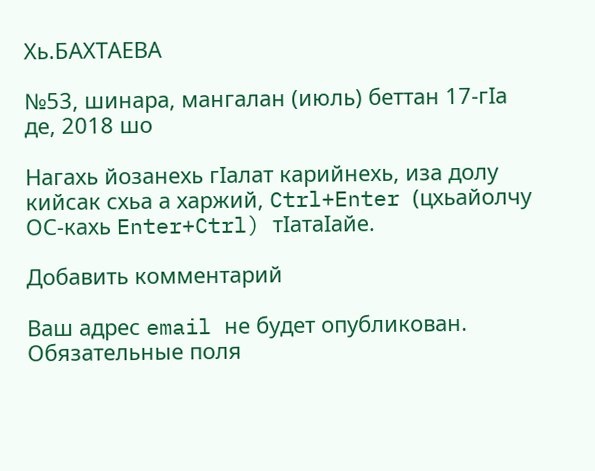Хь.БАХТАЕВА

№53, шинара, мангалан (июль) беттан 17-гIа де, 2018 шо

Нагахь йозанехь гIалат карийнехь, иза долу кийсак схьа а харжий, Ctrl+Enter (цхьайолчу ОС-кахь Enter+Ctrl) тIатаIайе.

Добавить комментарий

Ваш адрес email не будет опубликован. Обязательные поля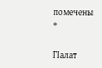помечены *

ГIалат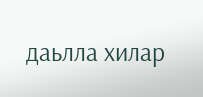даьлла хилар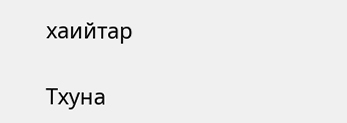хаийтар

Тхуна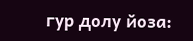гур долу йоза: